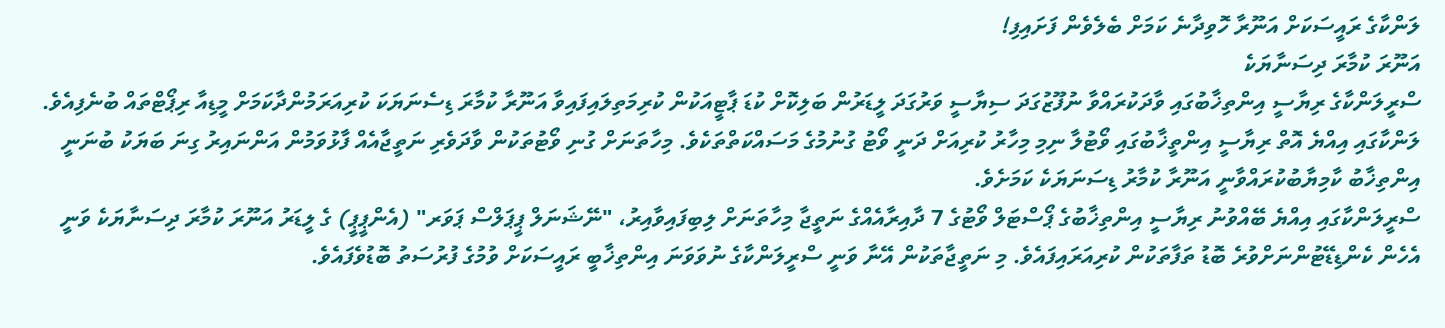ލަންކާގެ ރައީސަކަށް އަނޫރާ ހޮވިދާނެ ކަމަށް ބެލެވެން ފަށައިފި!
އަނޫރަ ކުމާރަ ދިސަނާޔަކެ
ސްރީލަންކާގެ ރިޔާސީ އިންތިޚާބުގައި ވާދަކުރައްވާ ނުފޫޒުގަދަ ސިޔާސީ ވަރުގަދަ ލީޑަރުން ބަލިކޮށް ކުޑަ ޕާޓީއަކުން ކުރިމަތިލައިފައިވާ އަނޫރާ ކުމާރަ ޑިސެނަޔަކަ ކުރިއަރަމުންދާކަމަށް މީޑިއާ ރިޕޯޓްތައް ބުނެފިއެވެ.
ލަންކާގައި އިއްޔެ އޮތް ރިޔާސީ އިންތީޚާބުގައި ވޯޓުލާ ނިމި މިހާރު ކުރިއަށް ދަނީ ވޯޓު ގުނުމުގެ މަސައްކަތްތަކެވެ. މިހާތަނަށް ގުނި ވޯޓުތަކުން ވާދަވެރި ނަތީޖާއެއް ފާޅުވަމުން އަންނައިރު ގިނަ ބަޔަކު ބުނަނީ އިންތިޚާބު ކާމިޔާބުކުރައްވާނީ އަނޫރާ ކުމާރު ޑިސަނަޔަކެ ކަމަށެވެ.
ސްރީލަންކާގައި އިއްޔެ ބޭއްވުނު ރިޔާސީ އިންތިޚާބުގެ ޕޯސްޓަލް ވޯޓުގެ 7 ދާއިރާއެއްގެ ނަތީޖާ މިހާތަނަށް ލިބިފައިވާއިރު، "ނޭޝަނަލް ޕީޕަލްސް ޕަވަރ" (އެންޕީޕީ) ގެ ލީޑަރު އަނޫރަ ކުމާރަ ދިސަނާޔަކެ ވަނީ އެހެން ކެންޑިޑޭޓުންނަށްވުރެ ބޮޑު ތަފާތަކުން ކުރިއަރައިފައެވެ. މި ނަތީޖާތަކުން އޭނާ ވަނީ ސްރީލަންކާގެ ނުވަވަނަ އިންތިޚާބީ ރައީސަކަށް ވުމުގެ ފުރުސަތު ބޮޑުވެފައެވެ.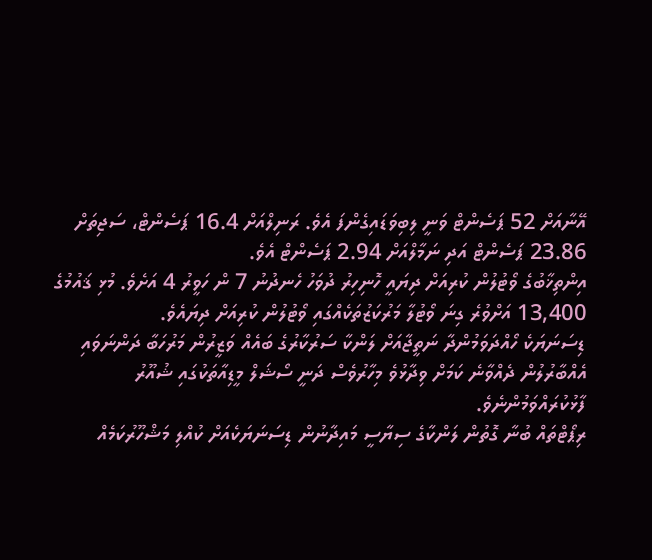އޭނާއަށް 52 ޕަސެންޓް ވަނީ ލިބިވަޑައިގެންފަ އެވެ. ރަނިލްއަށް 16.4 ޕަސެންޓް، ސަޖިތަށް 23.86 ޕަސެންޓް އަދި ނަމާލްއަށް 2.94 ޕަސެންޓް އެވެ.
އިންތިޚާބުގެ ވޯޓުލުން ކުރިއަށް ދިޔައީ ހޮނިހިރު ދުވަހު ހެނދުނު 7 ން ހަވީރު 4 އަށެވެ. މުޅި ޤައުމުގެ 13,400 އަށްވުރެ ގިނަ ވޯޓުލާ މަރުކަޒުތަކެއްގައި ވޯޓުލުން ކުރިއަށް ދިޔައެވެ.
ޑިސަނަޔަކެ ހޯއްދަވަމުންދާ ނަތީޖާއަށް ލަންކާ ސަރުކާރުގެ ބައެއް ވަޒީރުން މަރުހަބާ ދަންނަވައި އެއްބާރުލުން ދެއްވާނެ ކަމަށް ވިދާޅުވެ މިހާރުވެސް ދަނީ ސޯޝަލް މީޑިއާތަކުގައި ޝުއޫރު ފާޅުކުރައްވަމުންނެވެ.
ރިޕޯޓްތައް ބުނާ ގޮތުން ލަންކާގެ ސިޔާސީ މައިދާނުން ޑިސަނަޔަކެއަށް ކުއްލި މަޝްހޫރުކަމެއް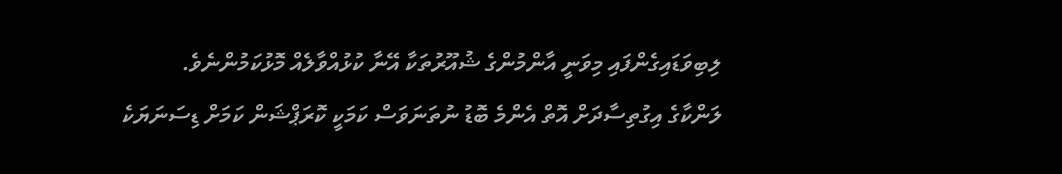ލިބިވަޑައިގެންފައި މިވަނީ އާންމުންގެ ޝުއޫރުތަކާ އޭނާ ކުޅުއްވާލެއް މޮޅުކަމުންނެވެ.
ލަންކާގެ އިގުތިސާދަށް އޮތް އެންމެ ބޮޑު ނުތަނަވަސް ކަމަކީ ކޮރަޕްޝަން ކަމަށް ޑިސަނަޔަކެ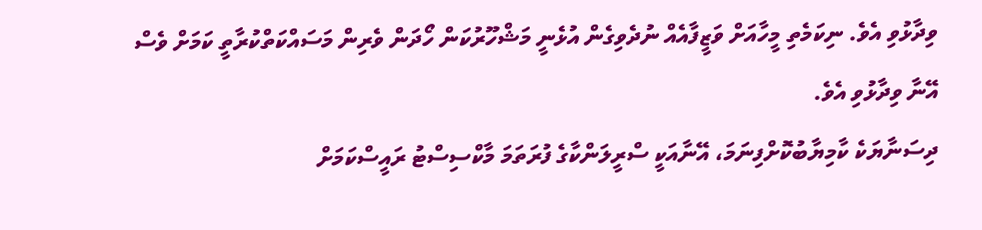ވިދާޅުވި އެވެ. ނިކަމެތި މީހާއަށް ވަޒީފާއެއް ނުދެވިގެން އުޅެނީ މަޝްހޫރުކަން ހޯދަން ވެރިން މަސައްކަތްކުރާތީ ކަމަށް ވެސް އޭނާ ވިދާޅުވި އެވެ.
ދިސަނާޔަކެ ކާމިޔާބުކޮށްފިނަމަ، އޭނާއަކީ ސްރީލަންކާގެ ފުރަތަމަ މާކްސިސްޓު ރައީސްކަމަށް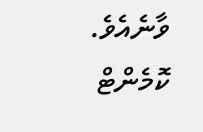ވާނެއެވެ.
ކޮމެންޓް